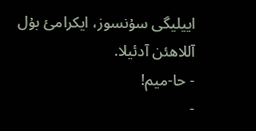اییلیگی سۇنسوز، ایکرامئ بۇل آللاهئن آدئیلا.
- حا-میم!
-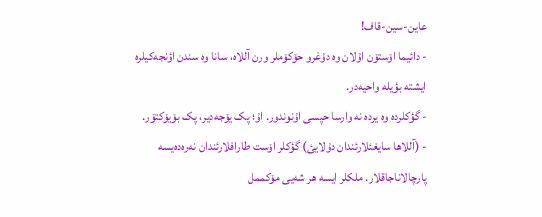عاین-سین-قاف!
- دائیما اۆستۆن اۇلان وە دۇغرو حۆکۆملر ورن آللاە، سانا وە سندن اؤنجەکیلرە ایشتە بؤیلە واحیەدر.
- گؤکلردە وە یردە نە وارسا حپسی اۇنوندور. اۇ؛ پک یۆجەدیر، پک بۆیۆکتۆر.
- (آللاها سایغئلارئندان دۇلایئ) گؤکلر اۆست طارافلارئندان نەرەدەیسە پارچالاناجاقلار. ملکلر ایسە هر شەیی مۆکممل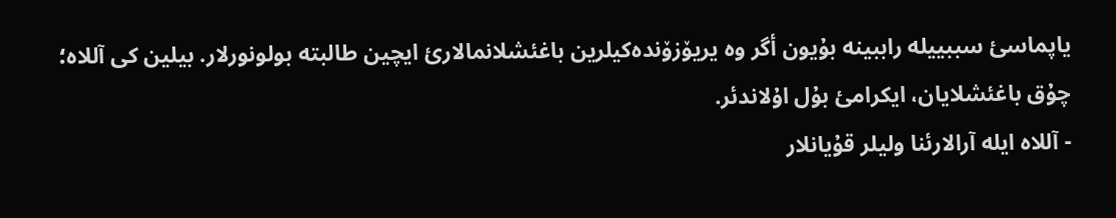یاپماسئ سببییلە راببینە بۇیون أگر وە یریۆزۆندەکیلرین باغئشلانمالارئ ایچین طالبتە بولونورلار. بیلین کی آللاە؛ چۇق باغئشلایان، ایکرامئ بۇل اۇلاندئر.
- آللاە ایلە آرالارئنا ولیلر قۇیانلار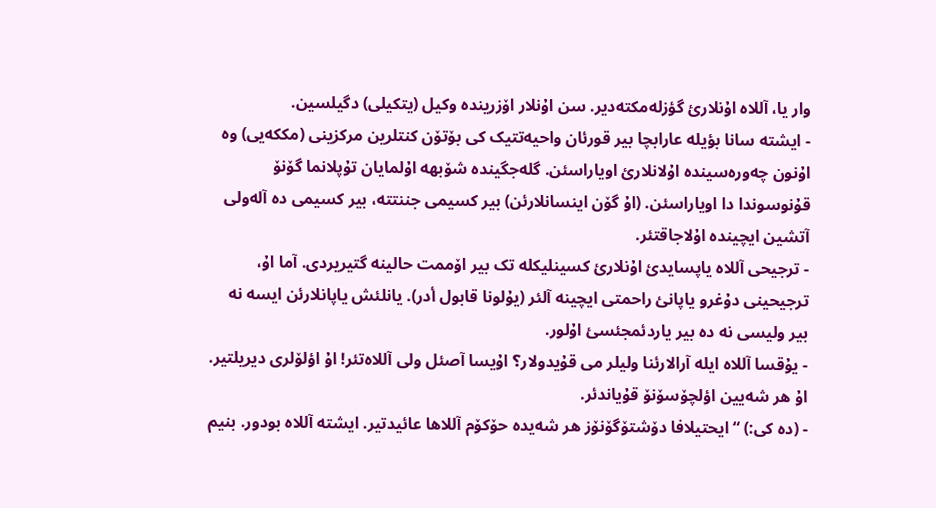وار یا، آللاە اۇنلارئ گؤزلەمکتەدیر. سن اۇنلار اۆزریندە وکیل (یتکیلی) دگیلسین.
- ایشتە سانا بؤیلە عارابچا بیر قورئان واحیەتتیک کی بۆتۆن کنتلرین مرکزینی (مککەیی) وە اۇنون چەورەسیندە اۇلانلارئ اویاراسئن. گلەجگیندە شۆبهە اۇلمایان تۇپلانما گۆنۆ قۇنوسوندا دا اویاراسئن. (اۇ گۆن اینسانلارئن) بیر کسیمی جننتتە، بیر کسیمی دە آلەولی آتشین ایچیندە اۇلاجاقتئر.
- ترجیحی آللاە یاپسایدئ اۇنلارئ کسینلیکلە تک بیر اۆممت حالینە گتیریردی. آما اۇ، ترجیحینی دۇغرو یاپانئ راحمتی ایچینە آلئر (یۇلونا قابول أدر). یانلئش یاپانلارئن ایسە نە بیر ولیسی نە دە بیر یاردئمجئسئ اۇلور.
- یۇقسا آللاە ایلە آرالارئنا ولیلر می قۇیدولار؟ اۇیسا آصئل ولی آللاەتئر! اۇ اؤلۆلری دیریلتیر. اۇ هر شەیین اؤلچۆسۆنۆ قۇیاندئر.
- (دە کی:) “ایحتیلافا دۆشتۆگۆنۆز هر شەیدە حۆکۆم آللاها عائیدتیر. ایشتە آللاە بودور. بنیم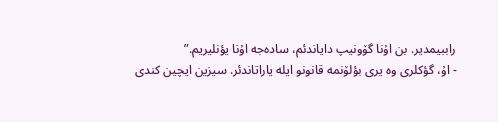راببیمدیر. بن اۇنا گۆونیپ دایاندئم، سادەجە اۇنا یؤنلیریم.”
- اۇ، گؤکلری وە یری بؤلۆنمە قانونو ایلە یاراتاندئر. سیزین ایچین کندی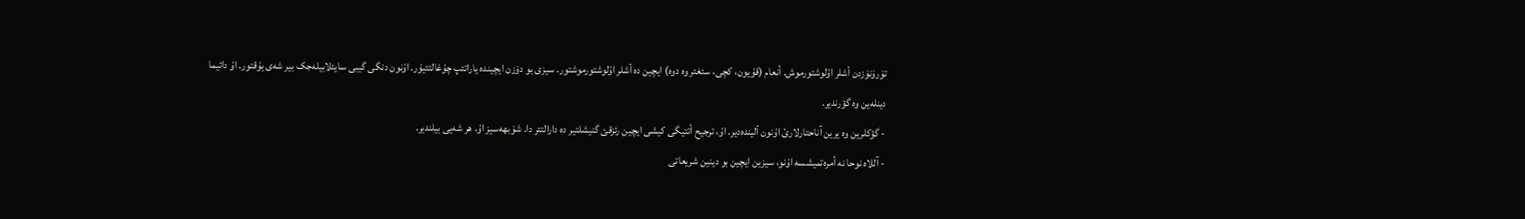تۆرۆنۆزدن أشلر اۇلوشتورموش. أنعام (قۇیون، کچی، سئغئر وە دوە) ایچین دە أشلر اۇلوشتورموشتور. سیزی بو دۆزن ایچیندە یاراتئپ چۇغالتئیۇر. اۇنون دنگی گیبی سایئلابیلەجک بیر شەی یۇقتور. اۇ دائیما دینلەین وە گؤرندیر.
- گؤکلرین وە یرین آناحتارلارئ اۇنون ألیندەدیر. اۇ، ترجیح أتتیگی کیشی ایچین رئزقئ گنیشلتیر دە دارالتئر دا. شۆبهەسیز اۇ، هر شەیی بیلندیر.
- آللاە نوحا نە أمرەتمیشسە اۇنو، سیزین ایچین بو دینین شریعاتی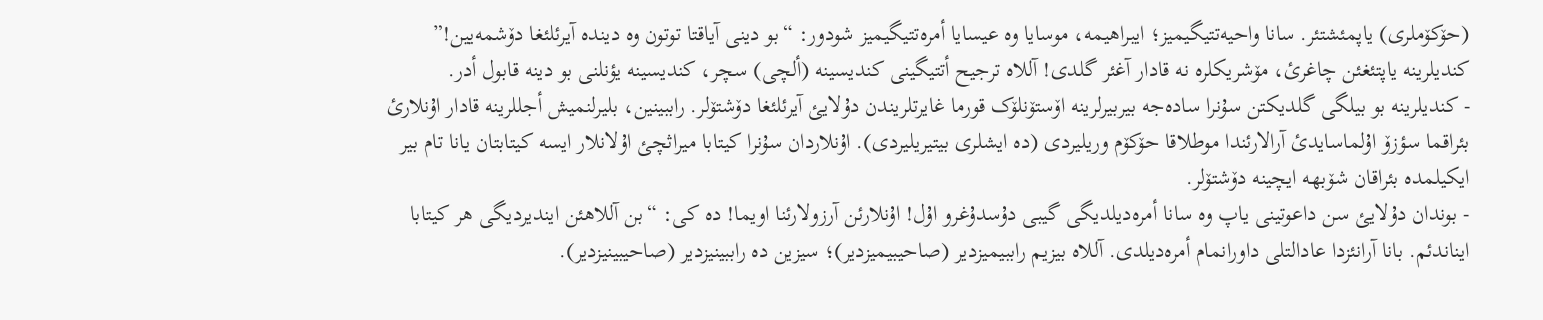(حۆکۆملری) یاپمئشتئر. سانا واحیەتتیگیمیز؛ ایبراهیمە، موسایا وە عیسایا أمرەتتیگیمیز شودور: “بو دینی آیاقتا توتون وە دیندە آیرئلئغا دۆشمەیین!” کندیلرینە یاپتئغئن چاغرئ، مۆشریکلرە نە قادار آغئر گلدی! آللاە ترجیح أتتیگینی کندیسینە (ألچی) سچر، کندیسینە یؤنلنی بو دینە قابول أدر.
- کندیلرینە بو بیلگی گلدیکتن سۇنرا سادەجە بیربیرلرینە اۆستۆنلۆک قورما غایرتلریندن دۇلایئ آیرئلئغا دۆشتۆلر. راببینین، بلیرلنمیش أجللرینە قادار اۇنلارئ بئراقما سؤزۆ اۇلماسایدئ آرالارئندا موطلاقا حۆکۆم وریلیردی (دە ایشلری بیتیریلیردی). اۇنلاردان سۇنرا کیتابا میراثچئ اۇلانلار ایسە کیتابتان یانا تام بیر ایکیلمدە بئراقان شۆبهە ایچینە دۆشتۆلر.
- بوندان دۇلایئ سن داعوتینی یاپ وە سانا أمرەدیلدیگی گیبی دۇسدۇغرو اۇل! اۇنلارئن آرزولارئنا اویما! دە کی: “بن آللاهئن ایندیردیگی هر کیتابا ایناندئم. بانا آرانئزدا عادالتلی داورانمام أمرەدیلدی. آللاە بیزیم راببیمیزدیر (صاحیبیمیزدیر)؛ سیزین دە راببینیزدیر (صاحیبینیزدیر).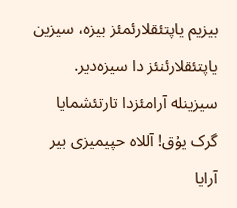بیزیم یاپتئقلارئمئز بیزە، سیزین یاپتئقلارئنئز دا سیزەدیر. سیزینلە آرامئزدا تارتئشمایا گرک یۇق! آللاە حپیمیزی بیر آرایا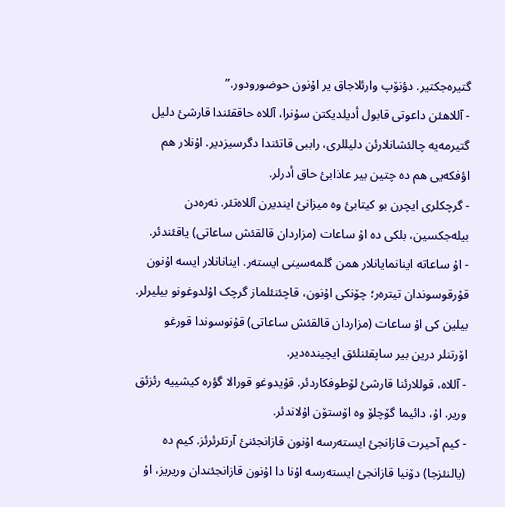گتیرەجکتیر. دؤنۆپ وارئلاجاق یر اۇنون حوضورودور.”
- آللاهئن داعوتی قابول أدیلدیکتن سۇنرا، آللاە حاققئندا قارشئ دلیل گتیرمەیە چالئشانلارئن دلیللری، راببی قاتئندا دگرسیزدیر. اۇنلار هم اؤفکەیی هم دە چتین بیر عاذابئ حاق أدرلر.
- گرچکلری ایچرن بو کیتابئ وە میزانئ ایندیرن آللاەتئر. نەرەدن بیلەجکسین، بلکی دە اۇ ساعات (مزاردان قالقئش ساعاتی) یاقئندئر.
- اۇ ساعاتە اینانمایانلار همن گلمەسینی ایستەر. اینانانلار ایسە اۇنون قۇرقوسوندان تیترەر؛ چۆنکی اۇنون، قاچئنئلماز گرچک اۇلدوغونو بیلیرلر. بیلین کی اۇ ساعات (مزاردان قالقئش ساعاتی) قۇنوسوندا قورغو اۆرتنلر درین بیر ساپقئنلئق ایچیندەدیر.
- آللاە، قوللارئنا قارشئ لۆطوفکاردئر. قۇیدوغو قورالا گؤرە کیشییە رئزئق وریر. اۇ، دائیما گۆچلۆ وە اۆستۆن اۇلاندئر.
- کیم آحیرت قازانجئ ایستەرسە اۇنون قازانجئنئ آرتئرئرئز. کیم دە (یالنئزجا) دۆنیا قازانجئ ایستەرسە اۇنا دا اۇنون قازانجئندان وریریز، اۇ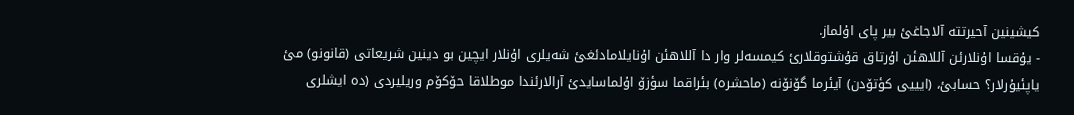کیشینین آحیرتتە آلاجاغئ بیر پای اۇلماز.
- یۇقسا اۇنلارئن آللاهئن اۇرتاق قۇشتوقلارئ کیمسەلر وار دا آللاهئن اۇنایلامادئغئ شەیلری اۇنلار ایچین بو دینین شریعاتی (قانونو) مئ یاپئیۇرلار؟ حسابئ، (ایییی کؤتۆدن) آیئرما گۆنۆنە (ماحشرە) بئراقما سؤزۆ اۇلماسایدئ آرالارئندا موطلاقا حۆکۆم وریلیردی (دە ایشلری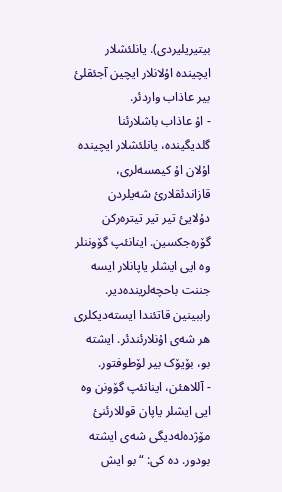بیتیریلیردی). یانلئشلار ایچیندە اۇلانلار ایچین آجئقلئ بیر عاذاب واردئر.
- اۇ عاذاب باشلارئنا گلدیگیندە، یانلئشلار ایچیندە اۇلان اۇ کیمسەلری، قازاندئقلارئ شەیلردن دۇلایئ تیر تیر تیترەرکن گۆرەجکسین. اینانئپ گۆوننلر وە ایی ایشلر یاپانلار ایسە جننت باحچەلریندەدیر. راببینین قاتئندا ایستەدیکلری هر شەی اۇنلارئندئر. ایشتە بو، بۆیۆک بیر لۆطوفتور.
- آللاهئن، اینانئپ گۆونن وە ایی ایشلر یاپان قوللارئنئ مۆژدەلەدیگی شەی ایشتە بودور. دە کی: “بو ایش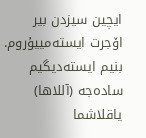ایچین سیزدن بیر اۆجرت ایستەمییۇروم. بنیم ایستەدیگیم سادەجە (آللاها) یاقلاشما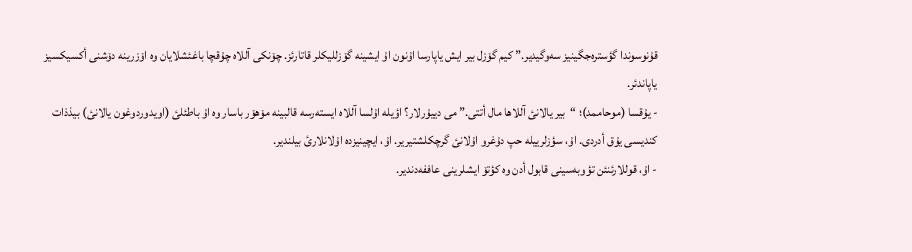قۇنوسوندا گؤسترەجگینیز سەوگیدیر.” کیم گۆزل بیر ایش یاپارسا اۇنون اۇ ایشینە گۆزللیکلر قاتارئز. چۆنکی آللاە چۇقچا باغئشلایان وە اۆزرینە دۆشنی أکسیکسیز یاپاندئر.
- یۇقسا (موحاممد)؛ “بیر یالانئ آللاها مال أتتی.” می دییۇرلار؟ اؤیلە اۇلسا آللاە ایستەرسە قالبینە مۆهۆر باسار وە اۇ باطئلئ (اویدوردوغون یالانئ) بیذذات کندیسی یۇق أدردی. اۇ، سؤزلرییلە حپ دۇغرو اۇلانئ گرچکلشتیریر. اۇ، ایچینیزدە اۇلانلارئ بیلندیر.
- اۇ، قوللارئنئن تؤوبەسینی قابول أدن وە کؤتۆ ایشلرینی عاففەدندیر.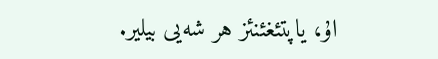اۇ، یاپتئغئنئز هر شەیی بیلیر.